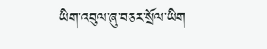ཡིག་འབུལ་ཞུ་བཅར་སྲོལ་ཡིག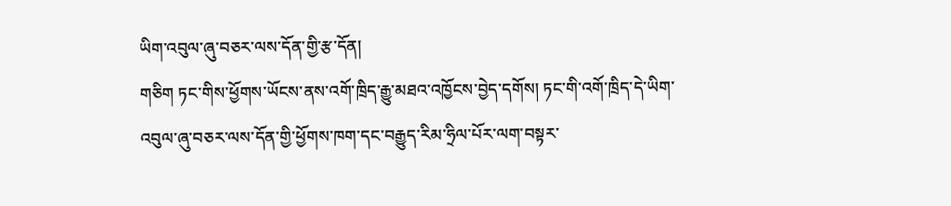ཡིག་འབུལ་ཞུ་བཅར་ལས་དོན་གྱི་རྩ་དོན།
གཅིག ཏང་གིས་ཕྱོགས་ཡོངས་ནས་འགོ་ཁྲིད་རྒྱུ་མཐའ་འཁྱོངས་བྱེད་དགོས། ཏང་གི་འགོ་ཁྲིད་དེ་ཡིག་འབུལ་ཞུ་བཅར་ལས་དོན་གྱི་ཕྱོགས་ཁག་དང་བརྒྱུད་རིམ་ཧྲིལ་པོར་ལག་བསྟར་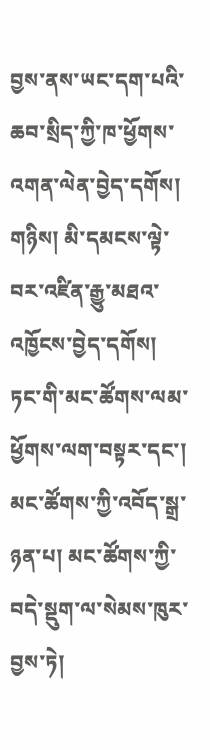བྱས་ནས་ཡང་དག་པའི་ཆབ་སྲིད་ཀྱི་ཁ་ཕྱོགས་འགན་ལེན་བྱེད་དགོས།
གཉིས། མི་དམངས་ལྟེ་བར་འཛིན་རྒྱུ་མཐའ་འཁྱོངས་བྱེད་དགོས། ཏང་གི་མང་ཚོགས་ལམ་ཕྱོགས་ལག་བསྟར་དང་། མང་ཚོགས་ཀྱི་འབོད་སྒྲ་ཉན་པ། མང་ཚོགས་ཀྱི་བདེ་སྡུག་ལ་སེམས་ཁུར་བྱས་ཏེ།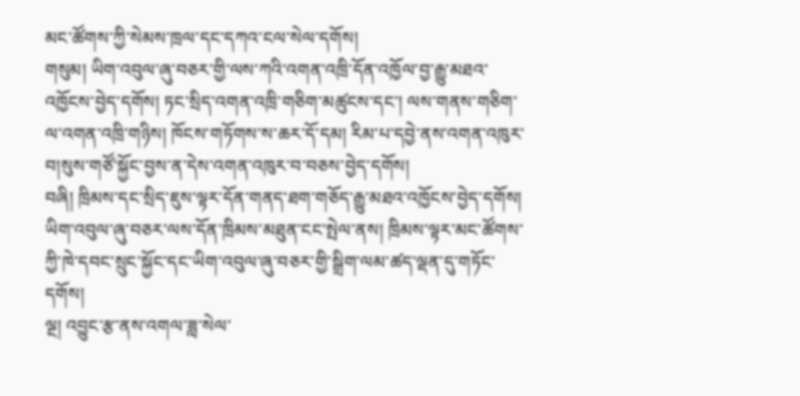མང་ཚོགས་ཀྱི་སེམས་ཁྲལ་དང་དཀའ་ངལ་སེལ་དགོས།
གསུམ། ཡིག་འབུལ་ཞུ་བཅར་གྱི་ལས་ཀའི་འགན་འཁྲི་དོན་འཁྱོལ་བྱ་རྒྱུ་མཐའ་འཁྱོངས་བྱེད་དགོས། ཏང་སྲིད་འགན་འཁྲི་གཅིག་མཚུངས་དང་། ལས་གནས་གཅིག་ལ་འགན་འཁྲི་གཉིས། ཁོངས་གཏོགས་ས་ཆར་དོ་དམ། རིམ་པ་དབྱེ་ནས་འགན་འཁུར་བ།སུས་གཙོ་སྐྱོང་བྱས་ན་དེས་འགན་འཁུར་བ་བཅས་བྱེད་དགོས།
བཞི། ཁྲིམས་དང་སྲིད་ཇུས་ལྟར་དོན་གནད་ཐག་གཅོད་རྒྱུ་མཐའ་འཁྱོངས་བྱེད་དགོས། ཡིག་འབུལ་ཞུ་བཅར་ལས་དོན་ཁྲིམས་མཐུན་ངང་སྤེལ་ནས། ཁྲིམས་ལྟར་མང་ཚོགས་ཀྱི་ཁེ་དབང་སྲུང་སྐྱོང་དང་ཡིག་འབུལ་ཞུ་བཅར་གྱི་སྒྲིག་ལམ་ཚད་ལྡན་དུ་གཏོང་དགོས།
ལྔ། འབྱུང་རྩ་ནས་འགལ་ཟླ་སེལ་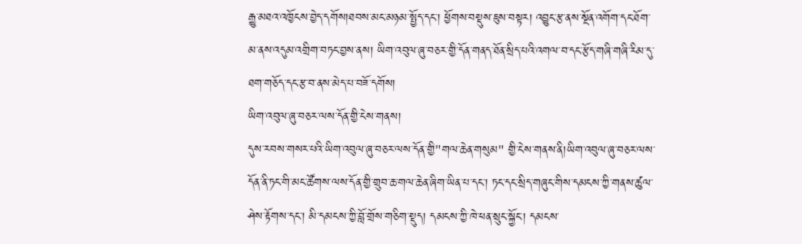རྒྱུ་མཐའ་འཁྱོངས་བྱེད་དགོས།ཐབས་མང་མཉམ་སྤྱོད་དང་། ཕྱོགས་བསྡུས་ཇུས་བསྟར། འབྱུང་རྩ་ནས་སྔོན་འགོག་དང་ཐོག་མ་ནས་འདུམ་འགྲིག་བཏང་བྱས་ནས། ཡིག་འབུལ་ཞུ་བཅར་གྱི་དོན་གནད་ཐོན་སྲིད་པའི་འགལ་བ་དང་རྩོད་གཞི་གཞི་རིམ་དུ་ཐག་གཅོད་དང་རྩ་བ་ནས་མེད་པ་བཟོ་དགོས།
ཡིག་འབུལ་ཞུ་བཅར་ལས་དོན་གྱི་ངེས་གནས།
དུས་རབས་གསར་པའི་ཡིག་འབུལ་ཞུ་བཅར་ལས་དོན་གྱི"གལ་ཆེན་གསུམ" གྱི་ངེས་གནས་ནི།ཡིག་འབུལ་ཞུ་བཅར་ལས་དོན་ནི་ཏང་གི་མང་ཚོགས་ལས་དོན་གྱི་གྲུབ་ཆ་གལ་ཆེན་ཞིག་ཡིན་པ་དང་། ཏང་དང་སྲིད་གཞུང་གིས་དམངས་ཀྱི་གནས་ཚུལ་ཤེས་རྟོགས་དང་། མི་དམངས་ཀྱི་བློ་གྲོས་གཅིག་སྡུད། དམངས་ཀྱི་ཁེ་ཕན་སྲུང་སྐྱོང་། དམངས་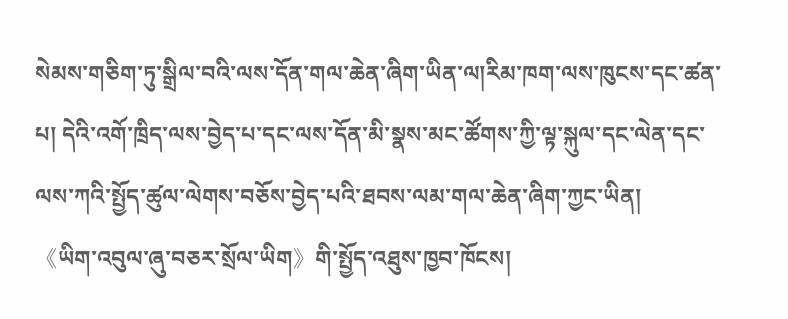སེམས་གཅིག་ཏུ་སྒྲིལ་བའི་ལས་དོན་གལ་ཆེན་ཞིག་ཡིན་ལ།རིམ་ཁག་ལས་ཁུངས་དང་ཚན་པ། དེའི་འགོ་ཁྲིད་ལས་བྱེད་པ་དང་ལས་དོན་མི་སྣས་མང་ཚོགས་ཀྱི་ལྟ་སྐུལ་དང་ལེན་དང་ལས་ཀའི་སྤྱོད་ཚུལ་ལེགས་བཅོས་བྱེད་པའི་ཐབས་ལམ་གལ་ཆེན་ཞིག་ཀྱང་ཡིན།
《ཡིག་འབུལ་ཞུ་བཅར་སྲོལ་ཡིག》གི་སྤྱོད་འཐུས་ཁྱབ་ཁོངས།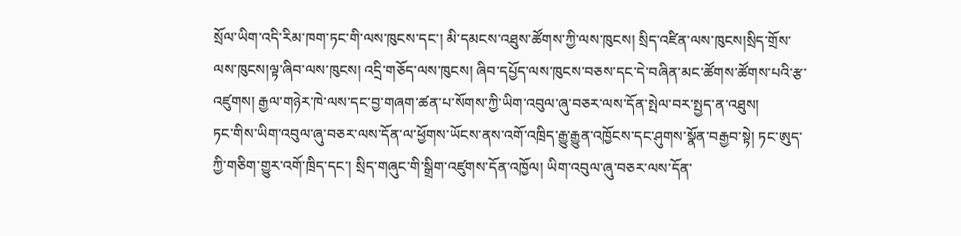སྲོལ་ཡིག་འདི་རིམ་ཁག་ཏང་གི་ལས་ཁུངས་དང་། མི་དམངས་འཐུས་ཚོགས་ཀྱི་ལས་ཁུངས། སྲིད་འཛིན་ལས་ཁུངས།སྲིད་གྲོས་ལས་ཁུངས།ལྟ་ཞིབ་ལས་ཁུངས། འདྲི་གཅོད་ལས་ཁུངས། ཞིབ་དཔྱོད་ལས་ཁུངས་བཅས་དང་དེ་བཞིན་མང་ཚོགས་ཚོགས་པའི་རྩ་འཛུགས། རྒྱལ་གཉེར་ཁེ་ལས་དང་བྱ་གཞག་ཚན་པ་སོགས་ཀྱི་ཡིག་འབུལ་ཞུ་བཅར་ལས་དོན་སྤེལ་བར་སྤྱད་ན་འཐུས།
ཏང་གིས་ཡིག་འབུལ་ཞུ་བཅར་ལས་དོན་ལ་ཕྱོགས་ཡོངས་ནས་འགོ་འཁྲིད་རྒྱུ་རྒྱུན་འཁྱོངས་དང་ཤུགས་སྣོན་བརྒྱབ་སྟེ། ཏང་ཨུད་ཀྱི་གཅིག་གྱུར་འགོ་ཁྲིད་དང་། སྲིད་གཞུང་གི་སྒྲིག་འཛུགས་དོན་འཁྱོལ། ཡིག་འབུལ་ཞུ་བཅར་ལས་དོན་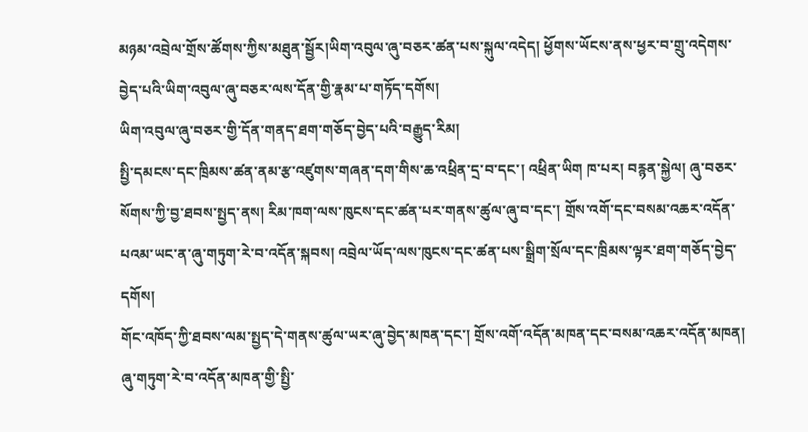མཉམ་འབྲེལ་གྲོས་ཚོགས་ཀྱིས་མཐུན་སྦྱོར།ཡིག་འབུལ་ཞུ་བཅར་ཚན་པས་སྐུལ་འདེད། ཕྱོགས་ཡོངས་ནས་ཕྱར་བ་གྲུ་འདེགས་བྱེད་པའི་ཡིག་འབུལ་ཞུ་བཅར་ལས་དོན་གྱི་རྣམ་པ་གཏོད་དགོས།
ཡིག་འབུལ་ཞུ་བཅར་གྱི་དོན་གནད་ཐག་གཅོད་བྱེད་པའི་བརྒྱུད་རིམ།
སྤྱི་དམངས་དང་ཁྲིམས་ཚན་ནམ་རྩ་འཛུགས་གཞན་དག་གིས་ཆ་འཕྲིན་དྲ་བ་དང་། འཕྲིན་ཡིག ཁ་པར། བརྙན་སྐྱེལ། ཞུ་བཅར་སོགས་ཀྱི་བྱ་ཐབས་སྤྱད་ནས། རིམ་ཁག་ལས་ཁུངས་དང་ཚན་པར་གནས་ཚུལ་ཞུ་བ་དང་། གྲོས་འགོ་དང་བསམ་འཆར་འདོན་པའམ་ཡང་ན་ཞུ་གཏུག་རེ་བ་འདོན་སྐབས། འབྲེལ་ཡོད་ལས་ཁུངས་དང་ཚན་པས་སྒྲིག་སྲོལ་དང་ཁྲིམས་ལྟར་ཐག་གཅོད་བྱེད་དགོས།
གོང་འཁོད་ཀྱི་ཐབས་ལམ་སྤྱད་དེ་གནས་ཚུལ་ཡར་ཞུ་བྱེད་མཁན་དང་། གྲོས་འགོ་འདོན་མཁན་དང་བསམ་འཆར་འདོན་མཁན། ཞུ་གཏུག་རེ་བ་འདོན་མཁན་གྱི་སྤྱི་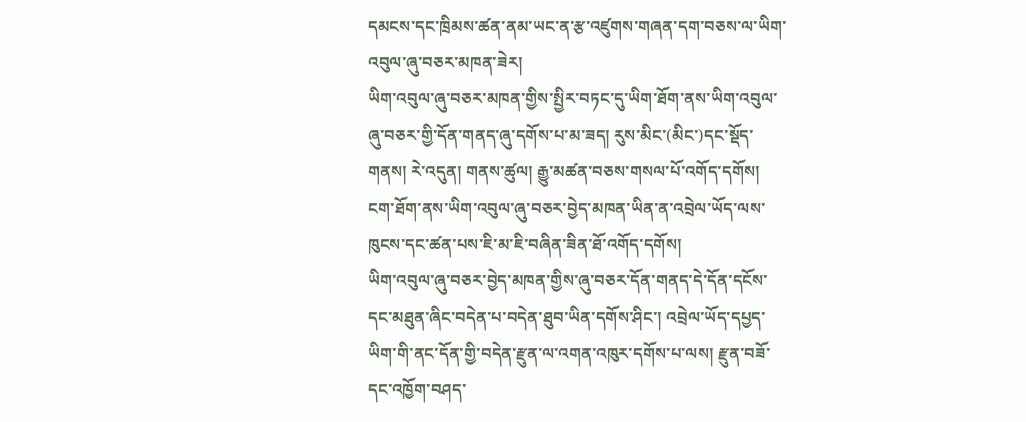དམངས་དང་ཁྲིམས་ཚན་ནམ་ཡང་ན་རྩ་འཛུགས་གཞན་དག་བཅས་ལ་ཡིག་འབུལ་ཞུ་བཅར་མཁན་ཟེར།
ཡིག་འབུལ་ཞུ་བཅར་མཁན་གྱིས་སྤྱིར་བཏང་དུ་ཡིག་ཐོག་ནས་ཡིག་འབུལ་ཞུ་བཅར་གྱི་དོན་གནད་ཞུ་དགོས་པ་མ་ཟད། རུས་མིང་(མིང་)དང་སྡོད་གནས། རེ་འདུན། གནས་ཚུལ། རྒྱུ་མཚན་བཅས་གསལ་པོ་འགོད་དགོས། ངག་ཐོག་ནས་ཡིག་འབུལ་ཞུ་བཅར་བྱེད་མཁན་ཡིན་ན་འབྲེལ་ཡོད་ལས་ཁུངས་དང་ཚན་པས་ཇི་མ་ཇི་བཞིན་ཟིན་ཐོ་འགོད་དགོས།
ཡིག་འབུལ་ཞུ་བཅར་བྱེད་མཁན་གྱིས་ཞུ་བཅར་དོན་གནད་དེ་དོན་དངོས་དང་མཐུན་ཞིང་བདེན་པ་བདེན་ཐུབ་ཡིན་དགོས་ཤིང་། འབྲེལ་ཡོད་དཔྱད་ཡིག་གི་ནང་དོན་གྱི་བདེན་རྫུན་ལ་འགན་འཁུར་དགོས་པ་ལས། རྫུན་བཟོ་དང་འཁྱོག་བཤད་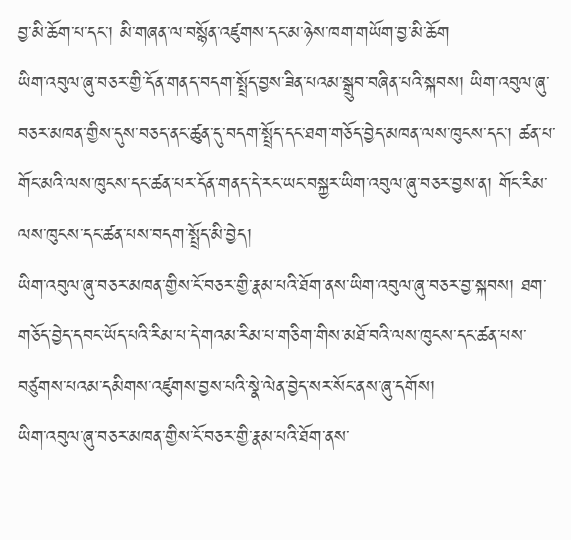བྱ་མི་ཆོག་པ་དང་། མི་གཞན་ལ་བསྙོན་འཛུགས་དང་མ་ཉེས་ཁག་གཡོག་བྱ་མི་ཆོག
ཡིག་འབུལ་ཞུ་བཅར་གྱི་དོན་གནད་བདག་སྤྲོད་བྱས་ཟིན་པའམ་སྒྲུབ་བཞིན་པའི་སྐབས། ཡིག་འབུལ་ཞུ་བཅར་མཁན་གྱིས་དུས་བཅད་ནང་ཚུན་དུ་བདག་སྤྲོད་དང་ཐག་གཅོད་བྱེད་མཁན་ལས་ཁུངས་དང་། ཚན་པ་གོང་མའི་ལས་ཁུངས་དང་ཚན་པར་དོན་གནད་དེ་རང་ཡང་བསྐྱར་ཡིག་འབུལ་ཞུ་བཅར་བྱས་ན། གོང་རིམ་ལས་ཁུངས་དང་ཚན་པས་བདག་སྤྲོད་མི་བྱེད།
ཡིག་འབུལ་ཞུ་བཅར་མཁན་གྱིས་ངོ་བཅར་གྱི་རྣམ་པའི་ཐོག་ནས་ཡིག་འབུལ་ཞུ་བཅར་བྱ་སྐབས། ཐག་གཅོད་བྱེད་དབང་ཡོད་པའི་རིམ་པ་དེ་གའམ་རིམ་པ་གཅིག་གིས་མཐོ་བའི་ལས་ཁུངས་དང་ཚན་པས་བཙུགས་པའམ་དམིགས་འཛུགས་བྱས་པའི་སྣེ་ལེན་བྱེད་སར་སོང་ནས་ཞུ་དགོས།
ཡིག་འབུལ་ཞུ་བཅར་མཁན་གྱིས་ངོ་བཅར་གྱི་རྣམ་པའི་ཐོག་ནས་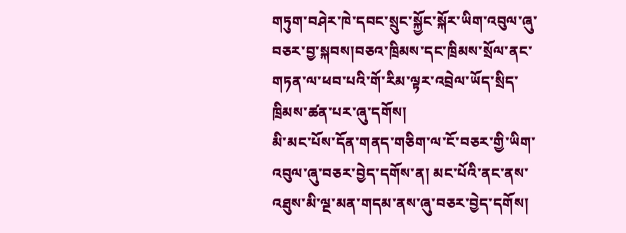གཏུག་བཤེར་ཁེ་དབང་སྲུང་སྐྱོང་སྐོར་ཡིག་འབུལ་ཞུ་བཅར་བྱ་སྐབས།བཅའ་ཁྲིམས་དང་ཁྲིམས་སྲོལ་ནང་གཏན་ལ་ཕབ་པའི་གོ་རིམ་ལྟར་འབྲེལ་ཡོད་སྲིད་ཁྲིམས་ཚན་པར་ཞུ་དགོས།
མི་མང་པོས་དོན་གནད་གཅིག་ལ་ངོ་བཅར་གྱི་ཡིག་འབུལ་ཞུ་བཅར་བྱེད་དགོས་ན། མང་པོའི་ནང་ནས་འཐུས་མི་ལྔ་མན་གདམ་ནས་ཞུ་བཅར་བྱེད་དགོས།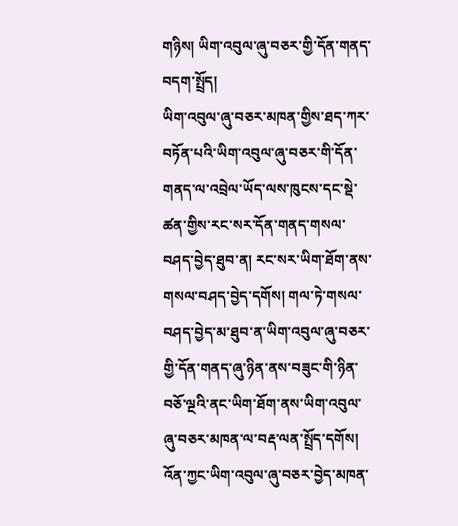གཉིས། ཡིག་འབུལ་ཞུ་བཅར་གྱི་དོན་གནད་བདག་སྤྲོད།
ཡིག་འབུལ་ཞུ་བཅར་མཁན་གྱིས་ཐད་ཀར་བཏོན་པའི་ཡིག་འབུལ་ཞུ་བཅར་གི་དོན་གནད་ལ་འབྲེལ་ཡོད་ལས་ཁུངས་དང་སྡེ་ཚན་གྱིས་རང་སར་དོན་གནད་གསལ་བཤད་བྱེད་ཐུབ་ན། རང་སར་ཡིག་ཐོག་ནས་གསལ་བཤད་བྱེད་དགོས། གལ་ཏེ་གསལ་བཤད་བྱེད་མ་ཐུབ་ན་ཡིག་འབུལ་ཞུ་བཅར་གྱི་དོན་གནད་ཞུ་ཉིན་ནས་བཟུང་གི་ཉིན་བཅོ་ལྔའི་ནང་ཡིག་ཐོག་ནས་ཡིག་འབུལ་ཞུ་བཅར་མཁན་ལ་བརྡ་ལན་སྤྲོད་དགོས། འོན་ཀྱང་ཡིག་འབུལ་ཞུ་བཅར་བྱེད་མཁན་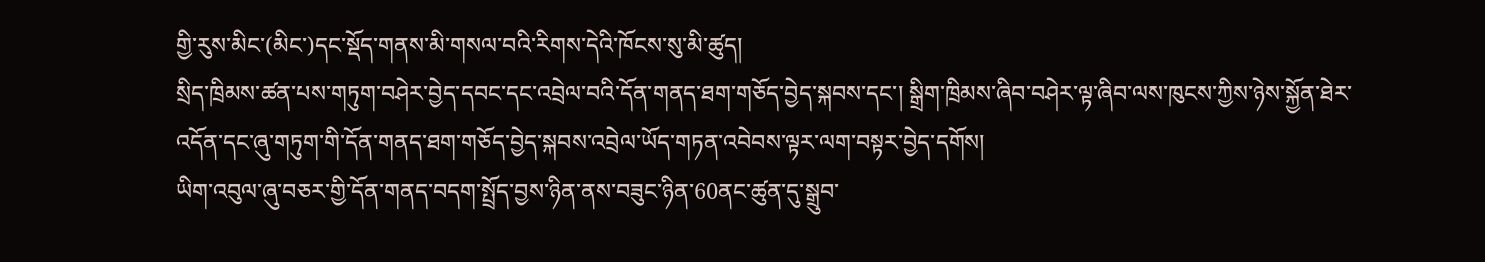གྱི་རུས་མིང་(མིང་)དང་སྡོད་གནས་མི་གསལ་བའི་རིགས་དེའི་ཁོངས་སུ་མི་ཚུད།
སྲིད་ཁྲིམས་ཚན་པས་གཏུག་བཤེར་བྱེད་དབང་དང་འབྲེལ་བའི་དོན་གནད་ཐག་གཅོད་བྱེད་སྐབས་དང་། སྒྲིག་ཁྲིམས་ཞིབ་བཤེར་ལྟ་ཞིབ་ལས་ཁུངས་ཀྱིས་ཉེས་སྐྱོན་ཐེར་འདོན་དང་ཞུ་གཏུག་གི་དོན་གནད་ཐག་གཅོད་བྱེད་སྐབས་འབྲེལ་ཡོད་གཏན་འབེབས་ལྟར་ལག་བསྟར་བྱེད་དགོས།
ཡིག་འབུལ་ཞུ་བཅར་གྱི་དོན་གནད་བདག་སྤྲོད་བྱས་ཉིན་ནས་བཟུང་ཉིན་60ནང་ཚུན་དུ་སྒྲུབ་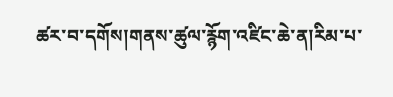ཚར་བ་དགོས།གནས་ཚུལ་རྙོག་འཛིང་ཆེ་ན།རིམ་པ་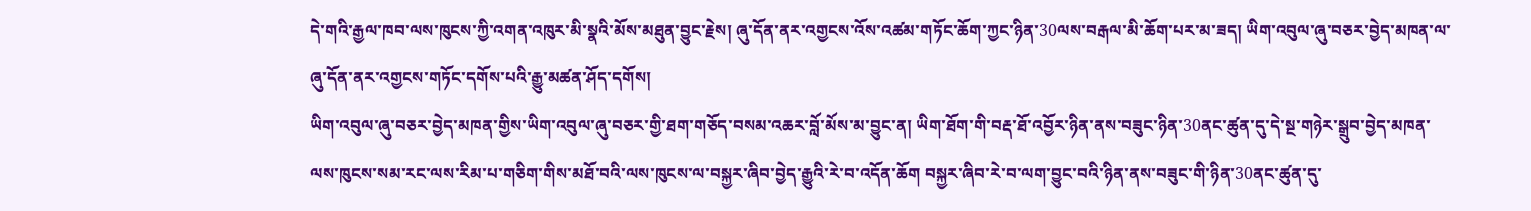དེ་གའི་རྒྱལ་ཁབ་ལས་ཁུངས་ཀྱི་འགན་འཁུར་མི་སྣའི་མོས་མཐུན་བྱུང་རྗེས། ཞུ་དོན་ནར་འགྱངས་འོས་འཚམ་གཏོང་ཆོག་ཀྱང་ཉིན་30ལས་བརྒལ་མི་ཆོག་པར་མ་ཟད། ཡིག་འབུལ་ཞུ་བཅར་བྱེད་མཁན་ལ་ཞུ་དོན་ནར་འགྱངས་གཏོང་དགོས་པའི་རྒྱུ་མཚན་ཤོད་དགོས།
ཡིག་འབུལ་ཞུ་བཅར་བྱེད་མཁན་གྱིས་ཡིག་འབུལ་ཞུ་བཅར་གྱི་ཐག་གཅོད་བསམ་འཆར་བློ་མོས་མ་བྱུང་ན། ཡིག་ཐོག་གི་བརྡ་ཐོ་འབྱོར་ཉིན་ནས་བཟུང་ཉིན་30ནང་ཚུན་དུ་དེ་སྔ་གཉེར་སྒྲུབ་བྱེད་མཁན་ལས་ཁུངས་སམ་རང་ལས་རིམ་པ་གཅིག་གིས་མཐོ་བའི་ལས་ཁུངས་ལ་བསྐྱར་ཞིབ་བྱེད་རྒྱུའི་རེ་བ་འདོན་ཆོག བསྐྱར་ཞིབ་རེ་བ་ལག་བྱུང་བའི་ཉིན་ནས་བཟུང་གི་ཉིན་30ནང་ཚུན་དུ་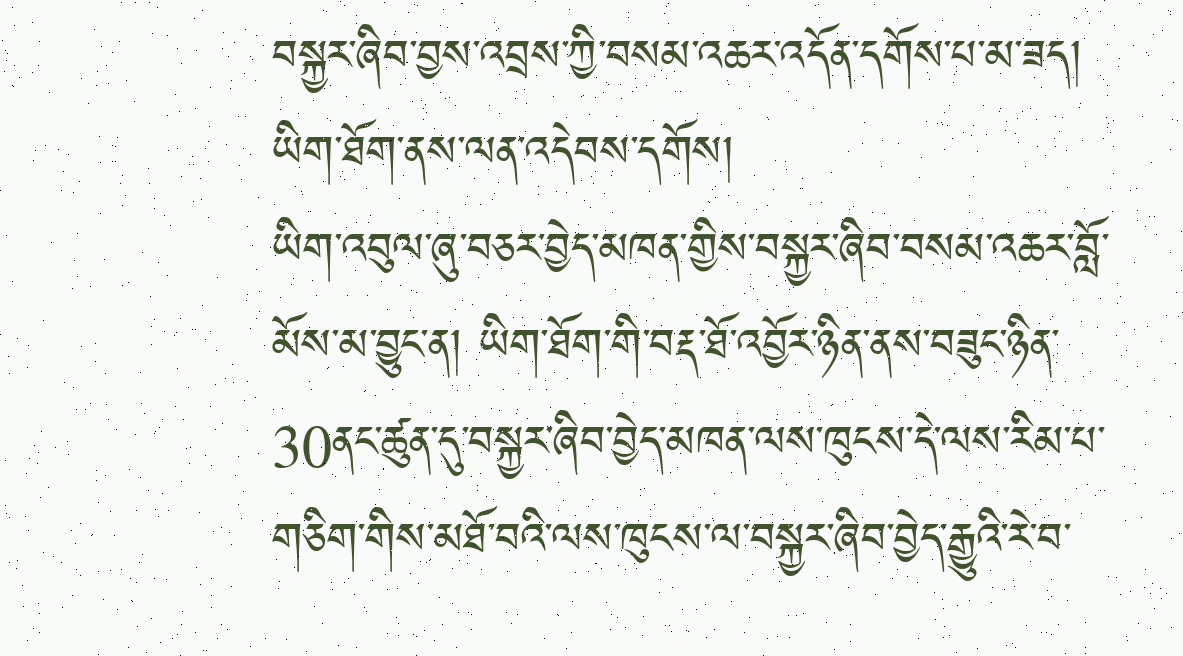བསྐྱར་ཞིབ་བྱས་འབྲས་ཀྱི་བསམ་འཆར་འདོན་དགོས་པ་མ་ཟད། ཡིག་ཐོག་ནས་ལན་འདེབས་དགོས།
ཡིག་འབུལ་ཞུ་བཅར་བྱེད་མཁན་གྱིས་བསྐྱར་ཞིབ་བསམ་འཆར་བློ་མོས་མ་བྱུང་ན། ཡིག་ཐོག་གི་བརྡ་ཐོ་འབྱོར་ཉིན་ནས་བཟུང་ཉིན་30ནང་ཚུན་དུ་བསྐྱར་ཞིབ་བྱེད་མཁན་ལས་ཁུངས་དེ་ལས་རིམ་པ་གཅིག་གིས་མཐོ་བའི་ལས་ཁུངས་ལ་བསྐྱར་ཞིབ་བྱེད་རྒྱུའི་རེ་བ་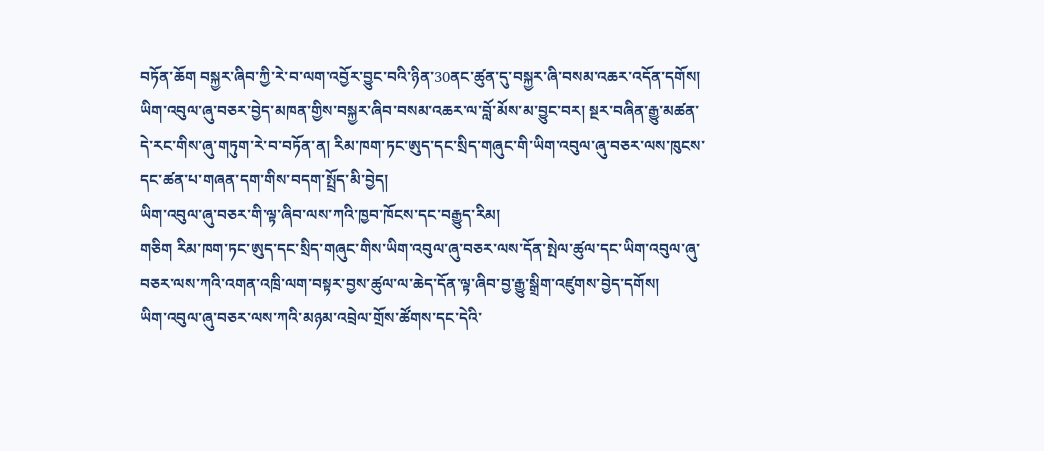བཏོན་ཆོག བསྐྱར་ཞིབ་ཀྱི་རེ་བ་ལག་འབྱོར་བྱུང་བའི་ཉིན་30ནང་ཚུན་དུ་བསྐྱར་ཞི་བསམ་འཆར་འདོན་དགོས།
ཡིག་འབུལ་ཞུ་བཅར་བྱེད་མཁན་གྱིས་བསྐྱར་ཞིབ་བསམ་འཆར་ལ་བློ་མོས་མ་བྱུང་བར། སྔར་བཞིན་རྒྱུ་མཚན་དེ་རང་གིས་ཞུ་གཏུག་རེ་བ་བཏོན་ན། རིམ་ཁག་ཏང་ཨུད་དང་སྲིད་གཞུང་གི་ཡིག་འབུལ་ཞུ་བཅར་ལས་ཁུངས་དང་ཚན་པ་གཞན་དག་གིས་བདག་སྤྲོད་མི་བྱེད།
ཡིག་འབུལ་ཞུ་བཅར་གི་ལྟ་ཞིབ་ལས་ཀའི་ཁྱབ་ཁོངས་དང་བརྒྱུད་རིམ།
གཅིག རིམ་ཁག་ཏང་ཨུད་དང་སྲིད་གཞུང་གིས་ཡིག་འབུལ་ཞུ་བཅར་ལས་དོན་སྤེལ་ཚུལ་དང་ཡིག་འབུལ་ཞུ་བཅར་ལས་ཀའི་འགན་འཁྲི་ལག་བསྟར་བྱས་ཚུལ་ལ་ཆེད་དོན་ལྟ་ཞིབ་བྱ་རྒྱུ་སྒྲིག་འཛུགས་བྱེད་དགོས།
ཡིག་འབུལ་ཞུ་བཅར་ལས་ཀའི་མཉམ་འབྲེལ་གྲོས་ཚོགས་དང་དེའི་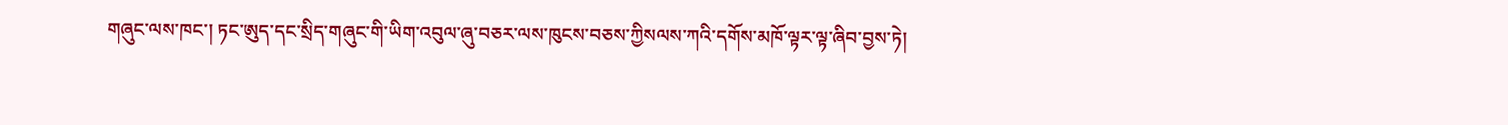གཞུང་ལས་ཁང་། ཏང་ཨུད་དང་སྲིད་གཞུང་གི་ཡིག་འབུལ་ཞུ་བཅར་ལས་ཁུངས་བཅས་ཀྱིསལས་ཀའི་དགོས་མཁོ་ལྟར་ལྟ་ཞིབ་བྱས་ཏེ།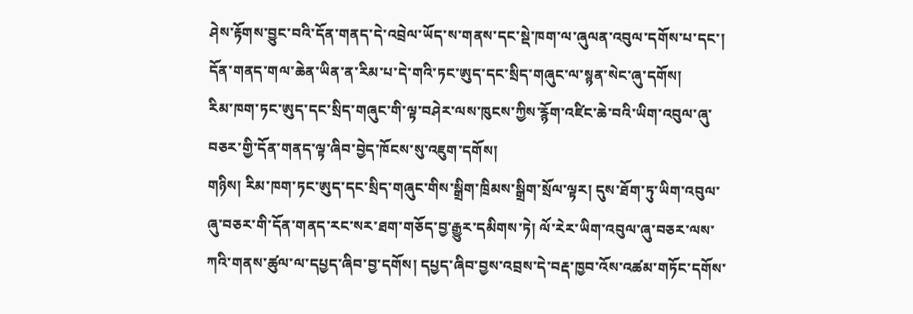ཤེས་རྟོགས་བྱུང་བའི་དོན་གནད་དེ་འབྲེལ་ཡོད་ས་གནས་དང་སྡེ་ཁག་ལ་ཞུལན་འབུལ་དགོས་པ་དང་། དོན་གནད་གལ་ཆེན་ཡིན་ན་རིམ་པ་དེ་གའི་ཏང་ཨུད་དང་སྲིད་གཞུང་ལ་སྙན་སེང་ཞུ་དགོས།
རིམ་ཁག་ཏང་ཨུད་དང་སྲིད་གཞུང་གི་ལྟ་བཤེར་ལས་ཁུངས་ཀྱིས་རྙོག་འཛིང་ཆེ་བའི་ཡིག་འབུལ་ཞུ་བཅར་གྱི་དོན་གནད་ལྟ་ཞིབ་བྱེད་ཁོངས་སུ་འཇུག་དགོས།
གཉིས། རིམ་ཁག་ཏང་ཨུད་དང་སྲིད་གཞུང་གིས་སྒྲིག་ཁྲིམས་སྒྲིག་སྲོལ་ལྟར། དུས་ཐོག་ཏུ་ཡིག་འབུལ་ཞུ་བཅར་གི་དོན་གནད་རང་སར་ཐག་གཅོད་བྱ་རྒྱུར་དམིགས་ཏེ། ལོ་རེར་ཡིག་འབུལ་ཞུ་བཅར་ལས་ཀའི་གནས་ཚུལ་ལ་དཔྱད་ཞིབ་བྱ་དགོས། དཔྱད་ཞིབ་བྱས་འབྲས་དེ་བརྡ་ཁྱབ་འོས་འཚམ་གཏོང་དགོས་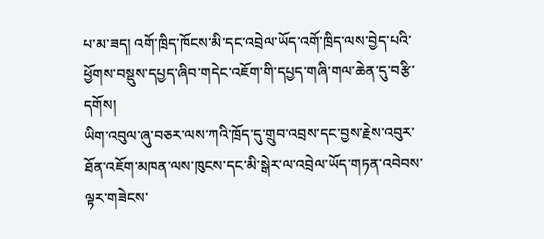པ་མ་ཟད། འགོ་ཁྲིད་ཁོངས་མི་དང་འབྲེལ་ཡོད་འགོ་ཁྲིད་ལས་བྱེད་པའི་ཕྱོགས་བསྡུས་དཔྱད་ཞིབ་གདེང་འཇོག་གི་དཔྱད་གཞི་གལ་ཆེན་དུ་བརྩི་དགོས།
ཡིག་འབུལ་ཞུ་བཅར་ལས་ཀའི་ཁྲོད་དུ་གྲུབ་འབྲས་དང་བྱས་རྗེས་འབུར་ཐོན་འཇོག་མཁན་ལས་ཁུངས་དང་མི་སྒེར་ལ་འབྲེལ་ཡོད་གཏན་འབེབས་ལྟར་གཟེངས་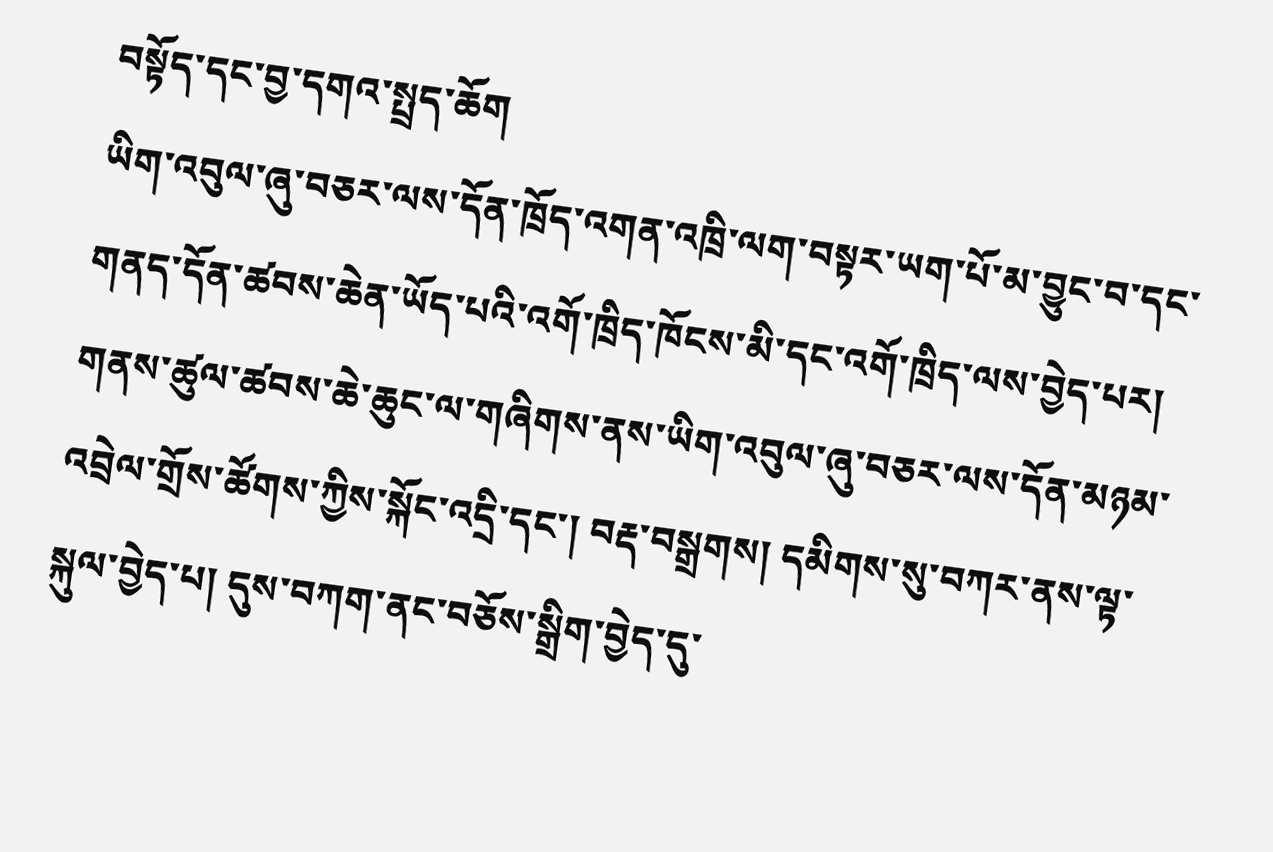བསྟོད་དང་བྱ་དགའ་སྤྲད་ཆོག
ཡིག་འབུལ་ཞུ་བཅར་ལས་དོན་ཁྲོད་འགན་འཁྲི་ལག་བསྟར་ཡག་པོ་མ་བྱུང་བ་དང་གནད་དོན་ཚབས་ཆེན་ཡོད་པའི་འགོ་ཁྲིད་ཁོངས་མི་དང་འགོ་ཁྲིད་ལས་བྱེད་པར། གནས་ཚུལ་ཚབས་ཆེ་ཆུང་ལ་གཞིགས་ནས་ཡིག་འབུལ་ཞུ་བཅར་ལས་དོན་མཉམ་འབྲེལ་གྲོས་ཚོགས་ཀྱིས་སྐོང་འདྲི་དང་། བརྡ་བསྒྲགས། དམིགས་སུ་བཀར་ནས་ལྟ་སྐུལ་བྱེད་པ། དུས་བཀག་ནང་བཅོས་སྒྲིག་བྱེད་དུ་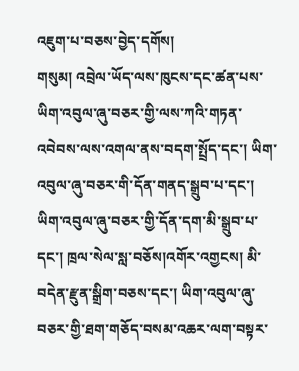འཇུག་པ་བཅས་བྱེད་དགོས།
གསུམ། འབྲེལ་ཡོད་ལས་ཁུངས་དང་ཚན་པས་ཡིག་འབུལ་ཞུ་བཅར་གྱི་ལས་ཀའི་གཏན་འབེབས་ལས་འགལ་ནས་བདག་སྤྲོད་དང་། ཡིག་འབུལ་ཞུ་བཅར་གི་དོན་གནད་སྒྲུབ་པ་དང་། ཡིག་འབུལ་ཞུ་བཅར་གྱི་དོན་དག་མི་སྒྲུབ་པ་དང་། ཁྲལ་སེལ་སླ་བཅོས།འགོར་འགྱངས། མི་བདེན་རྫུན་སྒྲིག་བཅས་དང་། ཡིག་འབུལ་ཞུ་བཅར་གྱི་ཐག་གཅོད་བསམ་འཆར་ལག་བསྟར་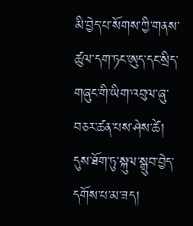མི་བྱེད་པ་སོགས་ཀྱི་གནས་ཚུལ་དག་ཏང་ཨུད་དང་སྲིད་གཞུང་གི་ཡིག་འབུལ་ཞུ་བཅར་ཚན་པས་ཤེས་ཚེ། དུས་ཐོག་ཏུ་སྐུལ་སྒྲུབ་བྱེད་དགོས་པ་མ་ཟད།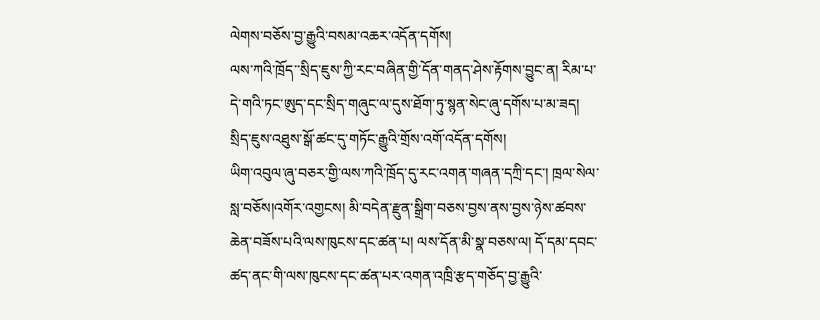ལེགས་བཅོས་བྱ་རྒྱུའི་བསམ་འཆར་འདོན་དགོས།
ལས་ཀའི་ཁྲོད་་སྲིད་ཇུས་ཀྱི་རང་བཞིན་གྱི་དོན་གནད་ཤེས་རྟོགས་བྱུང་ན། རིམ་པ་དེ་གའི་ཏང་ཨུད་དང་སྲིད་གཞུང་ལ་དུས་ཐོག་ཏུ་སྙན་སེང་ཞུ་དགོས་པ་མ་ཟད། སྲིད་ཇུས་འཐུས་སྒོ་ཚང་དུ་གཏོང་རྒྱུའི་གྲོས་འགོ་འདོན་དགོས།
ཡིག་འབུལ་ཞུ་བཅར་གྱི་ལས་ཀའི་ཁྲོད་དུ་རང་འགན་གཞན་དཀྲི་དང་། ཁྲལ་སེལ་སླ་བཅོས།འགོར་འགྱངས། མི་བདེན་རྫུན་སྒྲིག་བཅས་བྱས་ནས་བྱས་ཉེས་ཚབས་ཆེན་བཟོས་པའི་ལས་ཁུངས་དང་ཚན་པ། ལས་དོན་མི་སྣ་བཅས་ལ། དོ་དམ་དབང་ཚད་ནང་གི་ལས་ཁུངས་དང་ཚན་པར་འགན་འཁྲི་རྩད་གཅོད་བྱ་རྒྱུའི་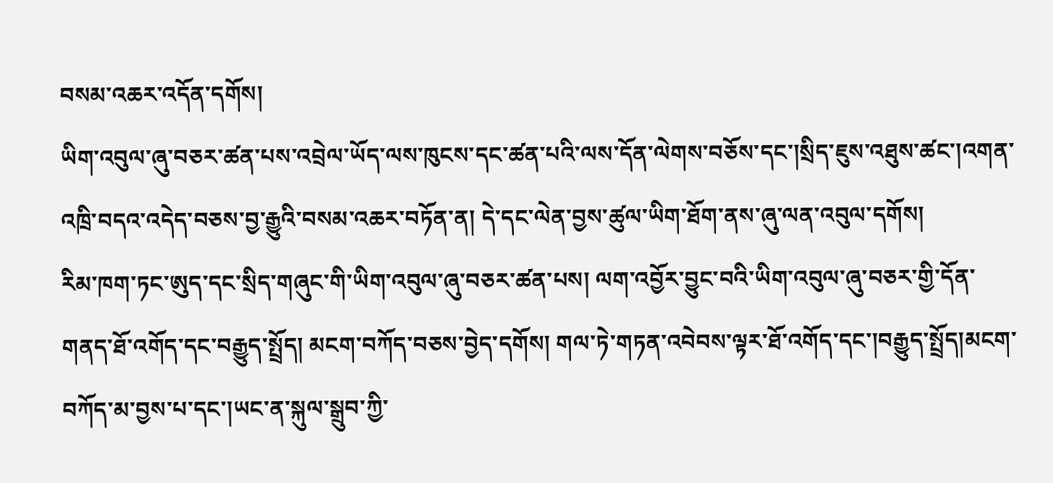བསམ་འཆར་འདོན་དགོས།
ཡིག་འབུལ་ཞུ་བཅར་ཚན་པས་འབྲེལ་ཡོད་ལས་ཁུངས་དང་ཚན་པའི་ལས་དོན་ལེགས་བཅོས་དང་།སྲིད་ཇུས་འཐུས་ཚང་།འགན་འཁྲི་བདའ་འདེད་བཅས་བྱ་རྒྱུའི་བསམ་འཆར་བཏོན་ན། དེ་དང་ལེན་བྱས་ཚུལ་ཡིག་ཐོག་ནས་ཞུ་ལན་འབུལ་དགོས།
རིམ་ཁག་ཏང་ཨུད་དང་སྲིད་གཞུང་གི་ཡིག་འབུལ་ཞུ་བཅར་ཚན་པས། ལག་འབྱོར་བྱུང་བའི་ཡིག་འབུལ་ཞུ་བཅར་གྱི་དོན་གནད་ཐོ་འགོད་དང་བརྒྱུད་སྤྲོད། མངག་བཀོད་བཅས་བྱེད་དགོས། གལ་ཏེ་གཏན་འབེབས་ལྟར་ཐོ་འགོད་དང་།བརྒྱུད་སྤྲོད།མངག་བཀོད་མ་བྱས་པ་དང་།ཡང་ན་སྐུལ་སྒྲུབ་ཀྱི་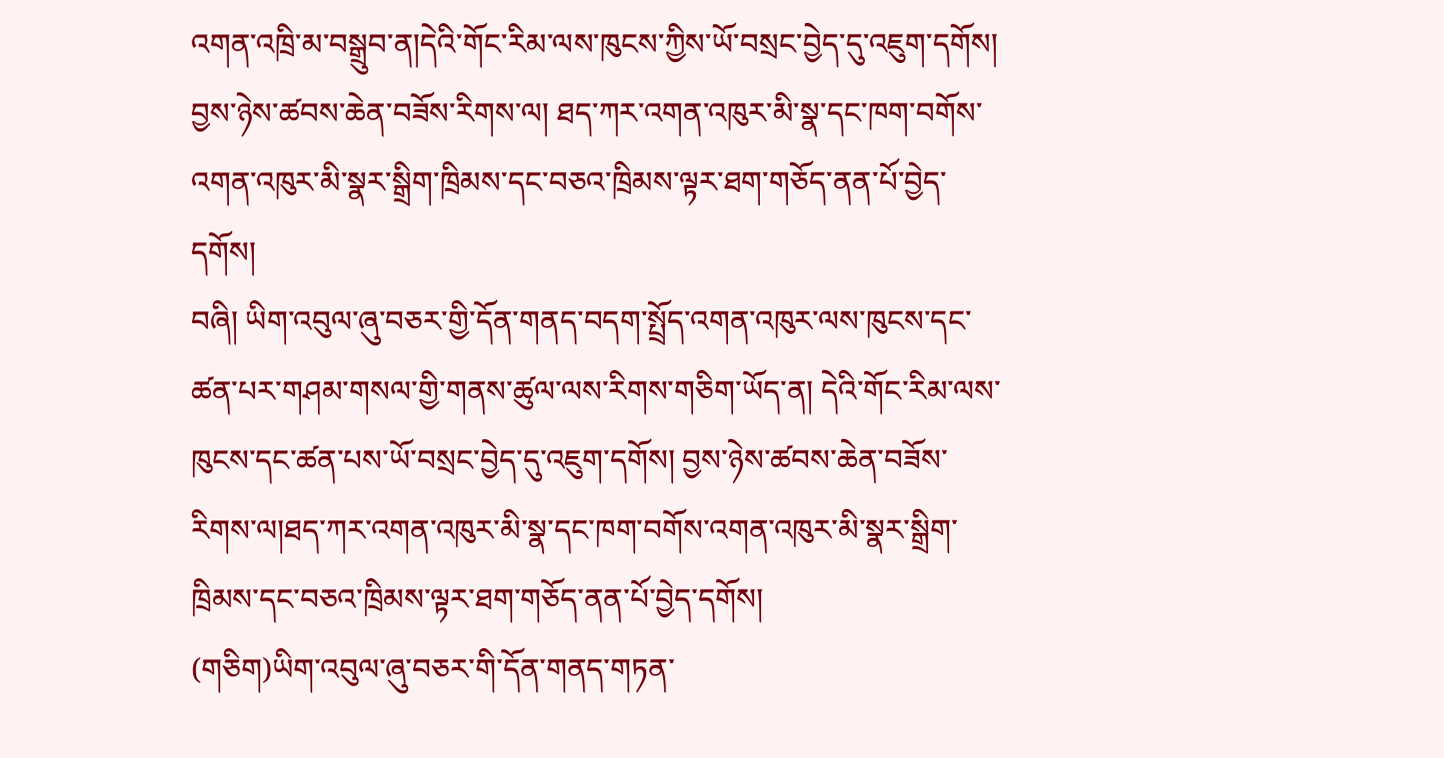འགན་འཁྲི་མ་བསྒྲུབ་ན།དེའི་གོང་རིམ་ལས་ཁུངས་ཀྱིས་ཡོ་བསྲང་བྱེད་དུ་འཇུག་དགོས། བྱས་ཉེས་ཚབས་ཆེན་བཟོས་རིགས་ལ། ཐད་ཀར་འགན་འཁུར་མི་སྣ་དང་ཁག་བགོས་འགན་འཁུར་མི་སྣར་སྒྲིག་ཁྲིམས་དང་བཅའ་ཁྲིམས་ལྟར་ཐག་གཅོད་ནན་པོ་བྱེད་དགོས།
བཞི། ཡིག་འབུལ་ཞུ་བཅར་གྱི་དོན་གནད་བདག་སྤྲོད་འགན་འཁུར་ལས་ཁུངས་དང་ཚན་པར་གཤམ་གསལ་གྱི་གནས་ཚུལ་ལས་རིགས་གཅིག་ཡོད་ན། དེའི་གོང་རིམ་ལས་ཁུངས་དང་ཚན་པས་ཡོ་བསྲང་བྱེད་དུ་འཇུག་དགོས། བྱས་ཉེས་ཚབས་ཆེན་བཟོས་རིགས་ལ།ཐད་ཀར་འགན་འཁུར་མི་སྣ་དང་ཁག་བགོས་འགན་འཁུར་མི་སྣར་སྒྲིག་ཁྲིམས་དང་བཅའ་ཁྲིམས་ལྟར་ཐག་གཅོད་ནན་པོ་བྱེད་དགོས།
(གཅིག)ཡིག་འབུལ་ཞུ་བཅར་གི་དོན་གནད་གཏན་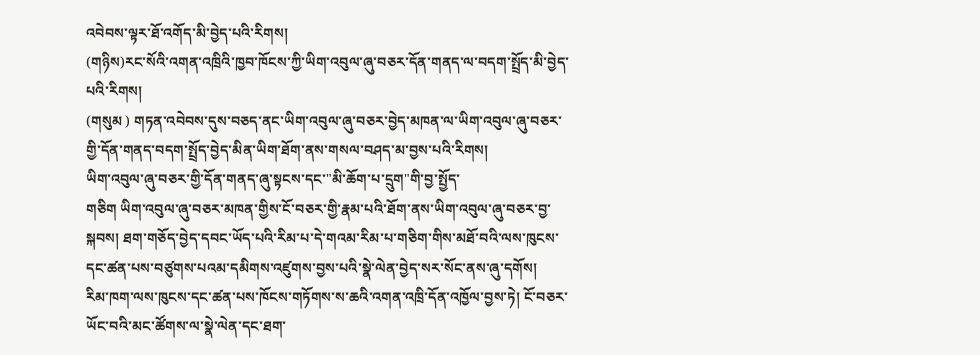འབེབས་ལྟར་ཐོ་འགོད་མི་བྱེད་པའི་རིགས།
(གཉིས)རང་སོའི་འགན་འཁྲིའི་ཁྱབ་ཁོངས་ཀྱི་ཡིག་འབུལ་ཞུ་བཅར་དོན་གནད་ལ་བདག་སྤྲོད་མི་བྱེད་པའི་རིགས།
(གསུམ ) གཏན་འབེབས་དུས་བཅད་ནང་ཡིག་འབུལ་ཞུ་བཅར་བྱེད་མཁན་ལ་ཡིག་འབུལ་ཞུ་བཅར་གྱི་དོན་གནད་བདག་སྤྲོད་བྱེད་མིན་ཡིག་ཐོག་ནས་གསལ་བཤད་མ་བྱས་པའི་རིགས།
ཡིག་འབུལ་ཞུ་བཅར་གྱི་དོན་གནད་ཞུ་སྟངས་དང་"མི་ཆོག་པ་དྲུག"གི་བྱ་སྤྱོད་
གཅིག ཡིག་འབུལ་ཞུ་བཅར་མཁན་གྱིས་ངོ་བཅར་གྱི་རྣམ་པའི་ཐོག་ནས་ཡིག་འབུལ་ཞུ་བཅར་བྱ་སྐབས། ཐག་གཅོད་བྱེད་དབང་ཡོད་པའི་རིམ་པ་དེ་གའམ་རིམ་པ་གཅིག་གིས་མཐོ་བའི་ལས་ཁུངས་དང་ཚན་པས་བཙུགས་པའམ་དམིགས་འཛུགས་བྱས་པའི་སྣེ་ལེན་བྱེད་སར་སོང་ནས་ཞུ་དགོས།
རིམ་ཁག་ལས་ཁུངས་དང་ཚན་པས་ཁོངས་གཏོགས་ས་ཆའི་འགན་འཁྲི་དོན་འཁྱོལ་བྱས་ཏེ། ངོ་བཅར་ཡོང་བའི་མང་ཚོགས་ལ་སྣེ་ལེན་དང་ཐག་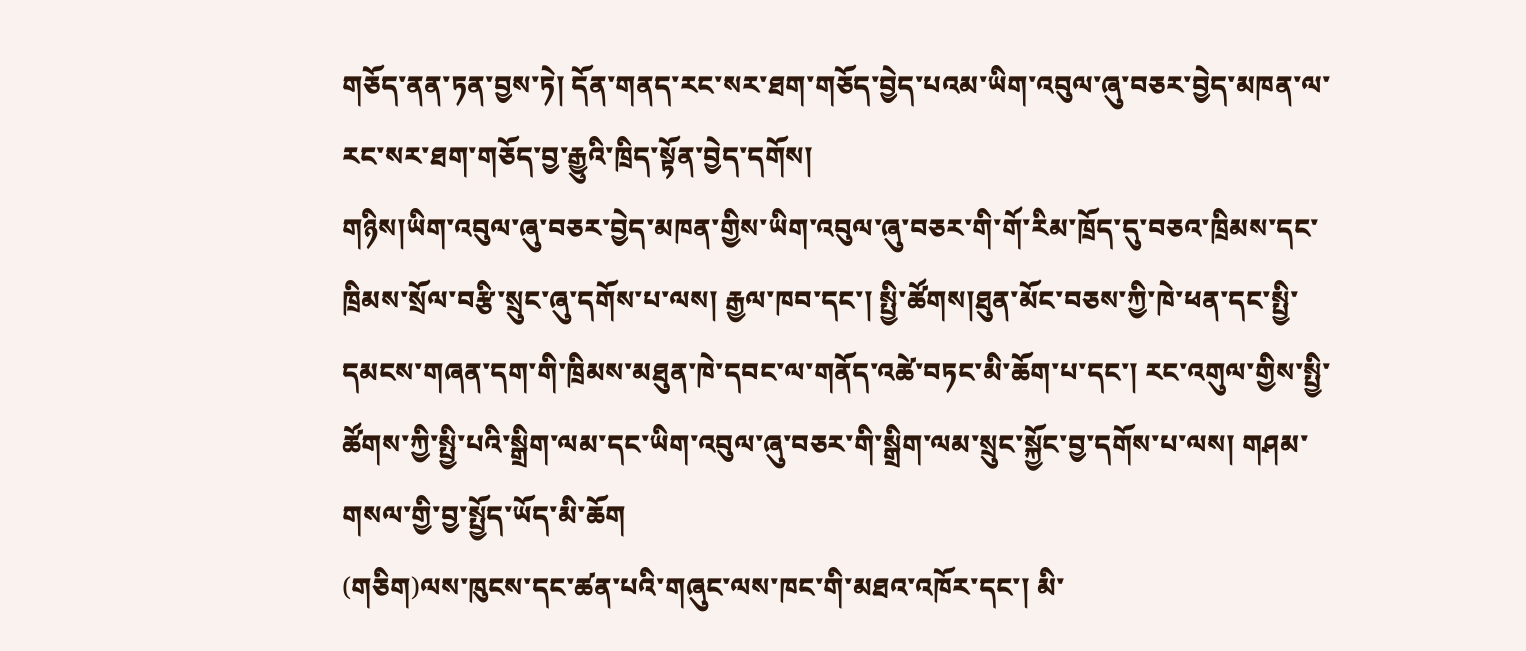གཅོད་ནན་ཏན་བྱས་ཏེ། དོན་གནད་རང་སར་ཐག་གཅོད་བྱེད་པའམ་ཡིག་འབུལ་ཞུ་བཅར་བྱེད་མཁན་ལ་རང་སར་ཐག་གཅོད་བྱ་རྒྱུའི་ཁྲིད་སྟོན་བྱེད་དགོས།
གཉིས།ཡིག་འབུལ་ཞུ་བཅར་བྱེད་མཁན་གྱིས་ཡིག་འབུལ་ཞུ་བཅར་གི་གོ་རིམ་ཁྲོད་དུ་བཅའ་ཁྲིམས་དང་ཁྲིམས་སྲོལ་བརྩི་སྲུང་ཞུ་དགོས་པ་ལས། རྒྱལ་ཁབ་དང་། སྤྱི་ཚོགས།ཐུན་མོང་བཅས་ཀྱི་ཁེ་ཕན་དང་སྤྱི་དམངས་གཞན་དག་གི་ཁྲིམས་མཐུན་ཁེ་དབང་ལ་གནོད་འཚེ་བཏང་མི་ཆོག་པ་དང་། རང་འགུལ་གྱིས་སྤྱི་ཚོགས་ཀྱི་སྤྱི་པའི་སྒྲིག་ལམ་དང་ཡིག་འབུལ་ཞུ་བཅར་གི་སྒྲིག་ལམ་སྲུང་སྐྱོང་བྱ་དགོས་པ་ལས། གཤམ་གསལ་གྱི་བྱ་སྤྱོད་ཡོད་མི་ཆོག
(གཅིག)ལས་ཁུངས་དང་ཚན་པའི་གཞུང་ལས་ཁང་གི་མཐའ་འཁོར་དང་། མི་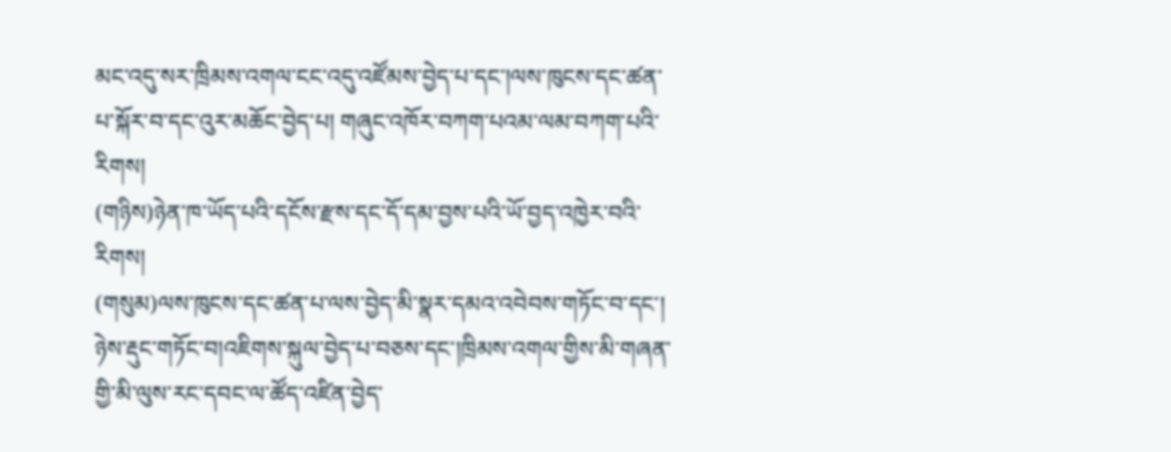མང་འདུ་སར་ཁྲིམས་འགལ་ངང་འདུ་འཛོམས་བྱེད་པ་དང་།ལས་ཁུངས་དང་ཚན་པ་སྐོར་བ་དང་འུར་མཆོང་བྱེད་པ། གཞུང་འཁོར་བཀག་པའམ་ལམ་བཀག་པའི་རིགས།
(གཉིས)ཉེན་ཁ་ཡོད་པའི་དངོས་རྫས་དང་དོ་དམ་བྱས་པའི་ཡོ་བྱད་འཁྱེར་བའི་རིགས།
(གསུམ)ལས་ཁུངས་དང་ཚན་པ་ལས་བྱེད་མི་སྣར་དམའ་འབེབས་གཏོང་བ་དང་། ཉེས་རྡུང་གཏོང་བ།འཇིགས་སྐུལ་བྱེད་པ་བཅས་དང་།ཁྲིམས་འགལ་གྱིས་མི་གཞན་གྱི་མི་ལུས་རང་དབང་ལ་ཚོད་འཛིན་བྱེད་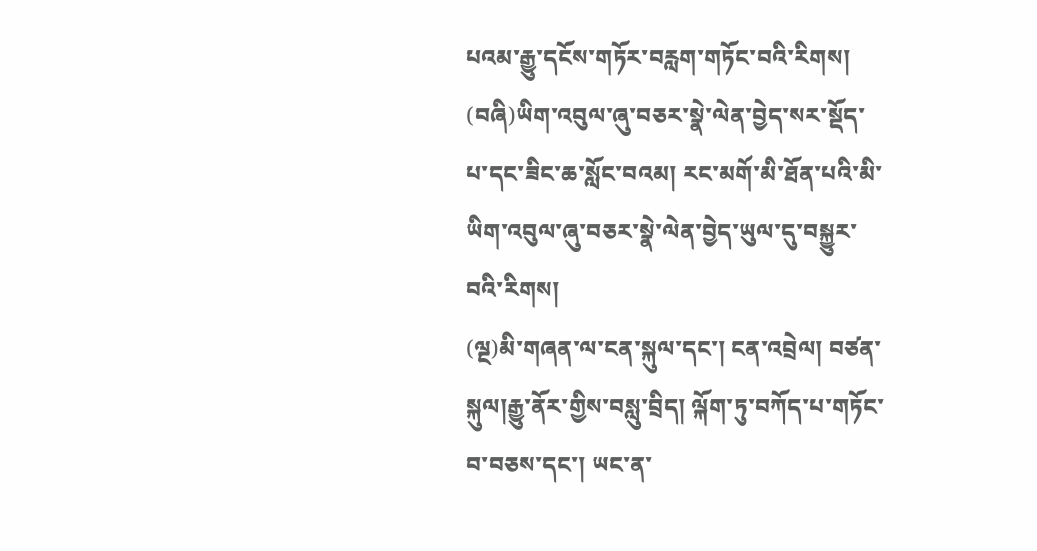པའམ་རྒྱུ་དངོས་གཏོར་བརླག་གཏོང་བའི་རིགས།
(བཞི)ཡིག་འབུལ་ཞུ་བཅར་སྣེ་ལེན་བྱེད་སར་སྡོད་པ་དང་ཟིང་ཆ་སློང་བའམ། རང་མགོ་མི་ཐོན་པའི་མི་ཡིག་འབུལ་ཞུ་བཅར་སྣེ་ལེན་བྱེད་ཡུལ་དུ་བསྐྱུར་བའི་རིགས།
(ལྔ)མི་གཞན་ལ་ངན་སྐུལ་དང་། ངན་འབྲེལ། བཙན་སྐུལ།རྒྱུ་ནོར་གྱིས་བསླུ་བྲིད། ལྐོག་ཏུ་བཀོད་པ་གཏོང་བ་བཅས་དང་། ཡང་ན་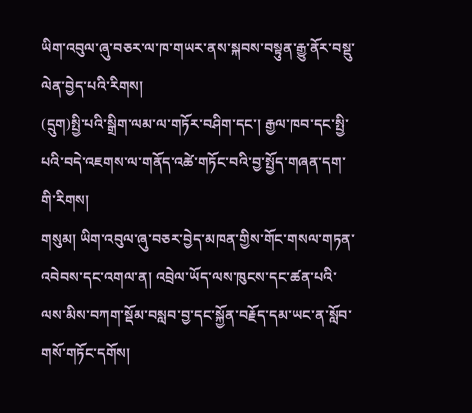ཡིག་འབུལ་ཞུ་བཅར་ལ་ཁ་གཡར་ནས་སྐབས་བསྟུན་རྒྱུ་ནོར་བསྡུ་ལེན་བྱེད་པའི་རིགས།
(དྲུག)སྤྱི་པའི་སྒྲིག་ལམ་ལ་གཏོར་བཤིག་དང་། རྒྱལ་ཁབ་དང་སྤྱི་པའི་བདེ་འཇགས་ལ་གནོད་འཚེ་གཏོང་བའི་བྱ་སྤྱོད་གཞན་དག་གི་རིགས།
གསུམ། ཡིག་འབུལ་ཞུ་བཅར་བྱེད་མཁན་གྱིས་གོང་གསལ་གཏན་འབེབས་དང་འགལ་ན། འབྲེལ་ཡོད་ལས་ཁུངས་དང་ཚན་པའི་ལས་མིས་བཀག་སྡོམ་བསླབ་བྱ་དང་སྐྱོན་བརྗོད་དམ་ཡང་ན་སློབ་གསོ་གཏོང་དགོས།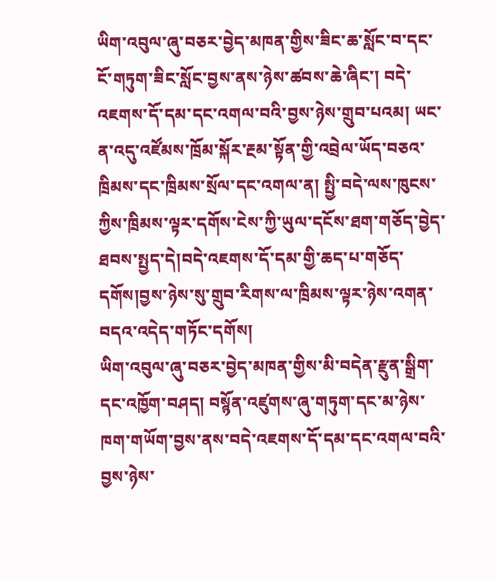ཡིག་འབུལ་ཞུ་བཅར་བྱེད་མཁན་གྱིས་ཟིང་ཆ་སློང་བ་དང་ངོ་གཏུག་ཟིང་སློང་བྱས་ནས་ཉེས་ཚབས་ཆེ་ཞིང་། བདེ་འཇགས་དོ་དམ་དང་འགལ་བའི་བྱས་ཉེས་གྲུབ་པའམ། ཡང་ན་འདུ་འཛོམས་ཁྲོམ་སྐོར་རྔམ་སྟོན་གྱི་འབྲེལ་ཡོད་བཅའ་ཁྲིམས་དང་ཁྲིམས་སྲོལ་དང་འགལ་ན། སྤྱི་བདེ་ལས་ཁུངས་ཀྱིས་ཁྲིམས་ལྟར་དགོས་ངེས་ཀྱི་ཡུལ་དངོས་ཐག་གཅོད་བྱེད་ཐབས་སྤྱད་དེ།བདེ་འཇགས་དོ་དམ་གྱི་ཆད་པ་གཅོད་དགོས།བྱས་ཉེས་སུ་གྲུབ་རིགས་ལ་ཁྲིམས་ལྟར་ཉེས་འགན་བདའ་འདེད་གཏོང་དགོས།
ཡིག་འབུལ་ཞུ་བཅར་བྱེད་མཁན་གྱིས་མི་བདེན་རྫུན་སྒྲིག་དང་འཁྱོག་བཤད། བསྙོན་འཛུགས་ཞུ་གཏུག་དང་མ་ཉེས་ཁག་གཡོག་བྱས་ནས་བདེ་འཇགས་དོ་དམ་དང་འགལ་བའི་བྱས་ཉེས་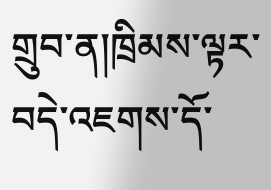གྲུབ་ན།ཁྲིམས་ལྟར་བདེ་འཇགས་དོ་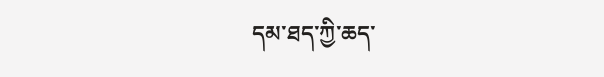དམ་ཐད་ཀྱི་ཆད་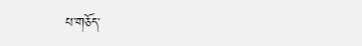པ་གཅོད་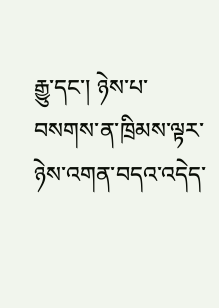རྒྱུ་དང་། ཉེས་པ་བསགས་ན་ཁྲིམས་ལྟར་ཉེས་འགན་བདའ་འདེད་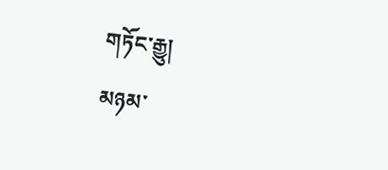གཏོང་རྒྱུ།
མཉམ་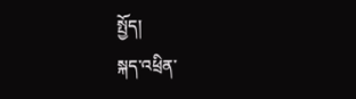སྤྱོད།
སྐད་འཕྲིན་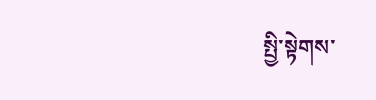སྤྱི་སྟེགས་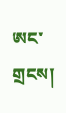ཨང་གྲངས།